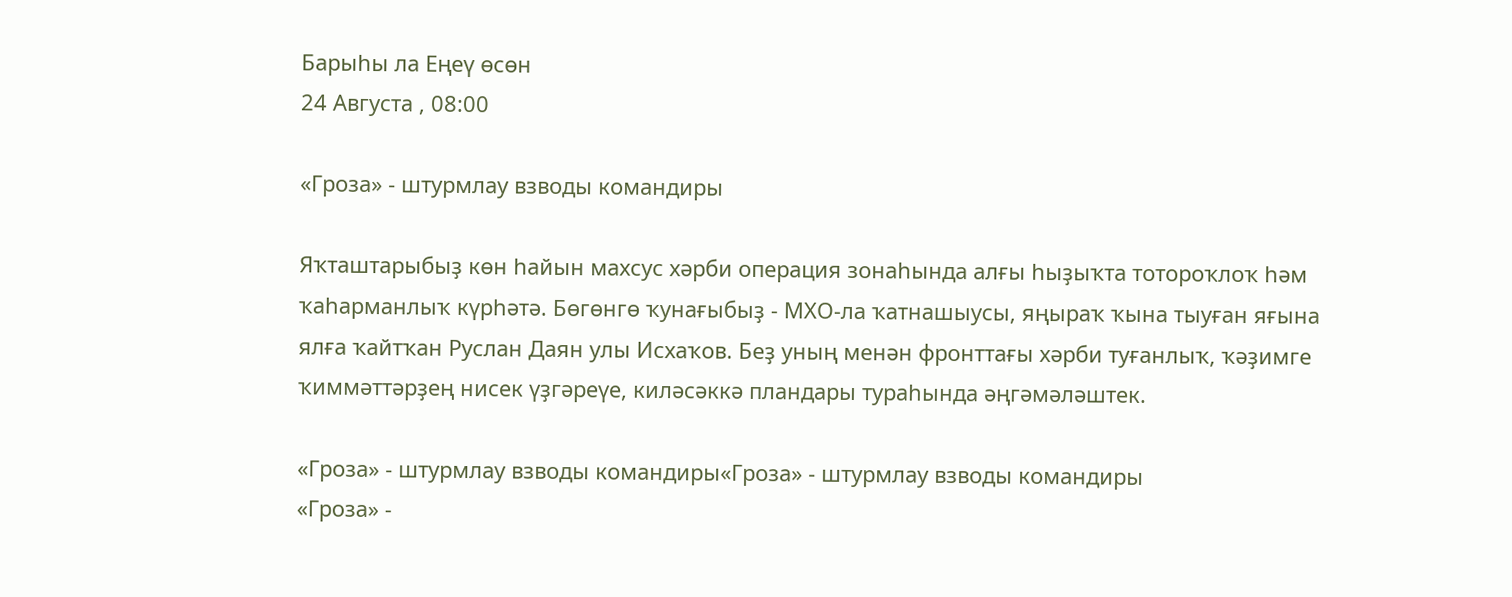Барыһы ла Еңеү өсөн
24 Августа , 08:00

«Гроза» - штурмлау взводы командиры

Яҡташтарыбыҙ көн һайын махсус хәрби операция зонаһында алғы һыҙыҡта тотороҡлоҡ һәм ҡаһарманлыҡ күрһәтә. Бөгөнгө ҡунағыбыҙ - МХО-ла ҡатнашыусы, яңыраҡ ҡына тыуған яғына ялға ҡайтҡан Руслан Даян улы Исхаҡов. Беҙ уның менән фронттағы хәрби туғанлыҡ, ҡәҙимге ҡиммәттәрҙең нисек үҙгәреүе, киләсәккә пландары тураһында әңгәмәләштек.

«Гроза» - штурмлау взводы командиры«Гроза» - штурмлау взводы командиры
«Гроза» -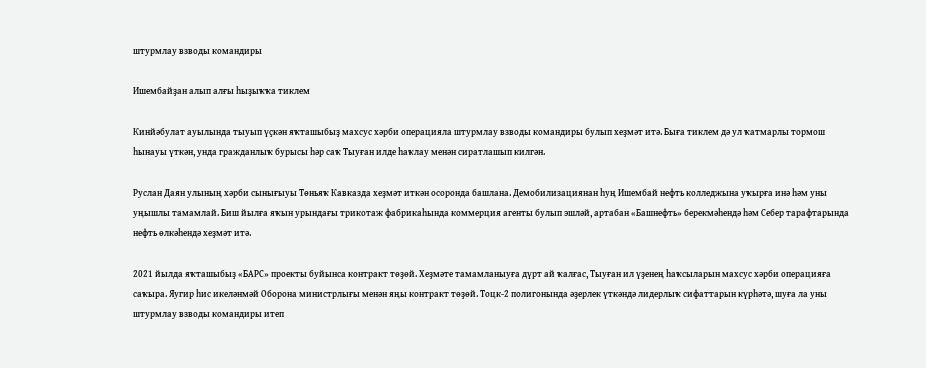штурмлау взводы командиры

Ишембайҙан алып алғы һыҙыҡҡа тиклем

Кинйәбулат ауылында тыуып үҫкән яҡташыбыҙ махсус хәрби операцияла штурмлау взводы командиры булып хеҙмәт итә. Быға тиклем дә ул ҡатмарлы тормош һынауы үткән, унда гражданлыҡ бурысы һәр саҡ Тыуған илде һаҡлау менән сиратлашып килгән.

Руслан Даян улының хәрби сынығыуы Төньяҡ Кавказда хеҙмәт иткән осоронда башлана. Демобилизациянан һуң Ишембай нефть колледжына уҡырға инә һәм уны уңышлы тамамлай. Биш йылға яҡын урындағы трикотаж фабрикаһында коммерция агенты булып эшләй, артабан «Башнефть» берекмәһендә һәм Себер тарафтарында нефть өлкәһендә хеҙмәт итә.

2021 йылда яҡташыбыҙ «БАРС» проекты буйынса контракт төҙөй. Хеҙмәте тамамланыуға дүрт ай ҡалғас, Тыуған ил үҙенең һаҡсыларын махсус хәрби операцияға саҡыра. Яугир һис икеләнмәй Оборона министрлығы менән яңы контракт төҙөй. Тоцк-2 полигонында әҙерлек үткәндә лидерлыҡ сифаттарын күрһәтә, шуға ла уны штурмлау взводы командиры итеп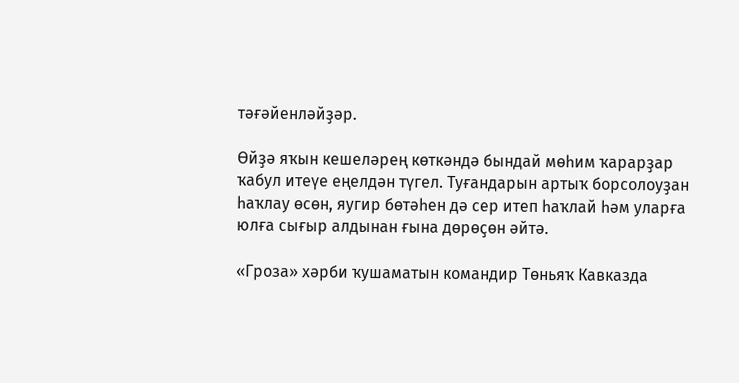тәғәйенләйҙәр.

Өйҙә яҡын кешеләрең көткәндә бындай мөһим ҡарарҙар ҡабул итеүе еңелдән түгел. Туғандарын артыҡ борсолоуҙан һаҡлау өсөн, яугир бөтәһен дә сер итеп һаҡлай һәм уларға юлға сығыр алдынан ғына дөрөҫөн әйтә.

«Гроза» хәрби ҡушаматын командир Төньяҡ Кавказда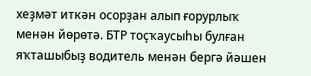хеҙмәт иткән осорҙан алып ғорурлыҡ менән йөрөтә. БТР тоҫҡаусыһы булған яҡташыбыҙ водитель менән бергә йәшен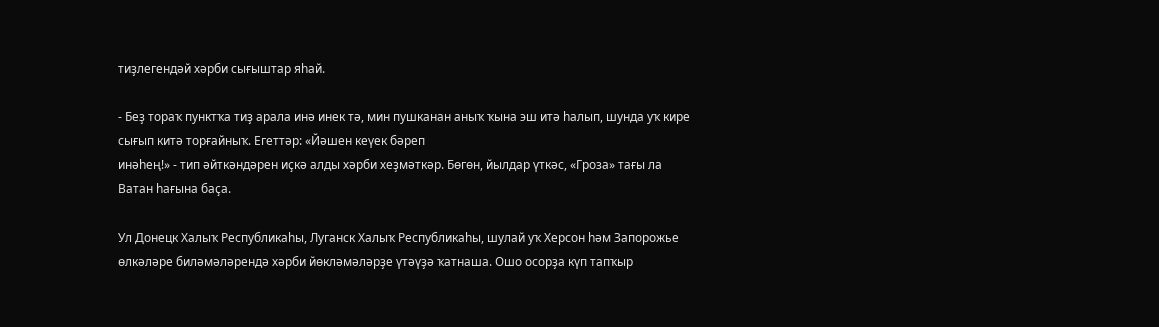тиҙлегендәй хәрби сығыштар яһай.

- Беҙ тораҡ пунктҡа тиҙ арала инә инек тә, мин пушканан аныҡ ҡына эш итә һалып, шунда уҡ кире сығып китә торғайныҡ. Егеттәр: «Йәшен кеүек бәреп
инәһең!» - тип әйткәндәрен иҫкә алды хәрби хеҙмәткәр. Бөгөн, йылдар үткәс, «Гроза» тағы ла Ватан һағына баҫа.

Ул Донецк Халыҡ Республикаһы, Луганск Халыҡ Республикаһы, шулай уҡ Херсон һәм Запорожье өлкәләре биләмәләрендә хәрби йөкләмәләрҙе үтәүҙә ҡатнаша. Ошо осорҙа күп тапҡыр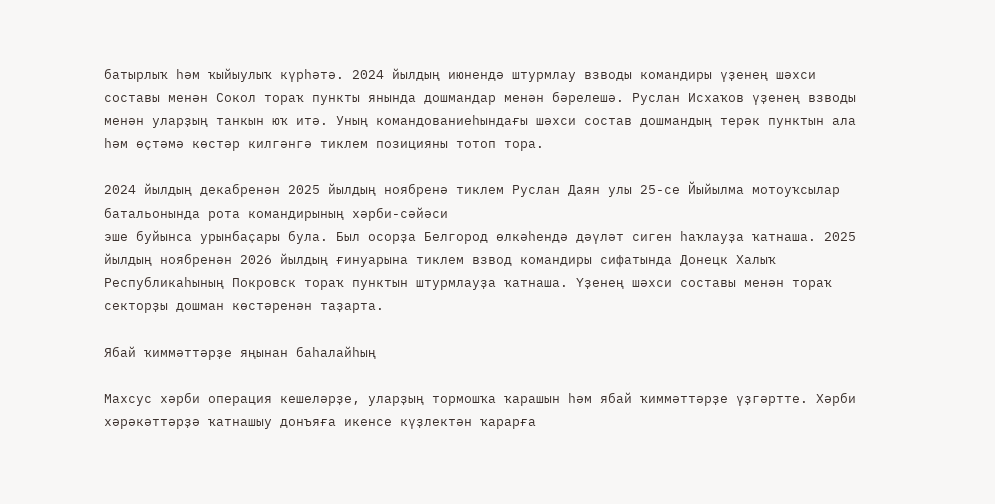батырлыҡ һәм ҡыйыулыҡ күрһәтә. 2024 йылдың июнендә штурмлау взводы командиры үҙенең шәхси составы менән Сокол тораҡ пункты янында дошмандар менән бәрелешә. Руслан Исхаҡов үҙенең взводы менән уларҙың танкын юҡ итә. Уның командованиеһындағы шәхси состав дошмандың терәк пунктын ала һәм өҫтәмә көстәр килгәнгә тиклем позицияны тотоп тора.

2024 йылдың декабренән 2025 йылдың ноябренә тиклем Руслан Даян улы 25-се Йыйылма мотоуҡсылар батальонында рота командирының хәрби-сәйәси
эше буйынса урынбаҫары була. Был осорҙа Белгород өлкәһендә дәүләт сиген һаҡлауҙа ҡатнаша. 2025 йылдың ноябренән 2026 йылдың ғинуарына тиклем взвод командиры сифатында Донецк Халыҡ Республикаһының Покровск тораҡ пунктын штурмлауҙа ҡатнаша. Үҙенең шәхси составы менән тораҡ секторҙы дошман көстәренән таҙарта.

Ябай ҡиммәттәрҙе яңынан баһалайһың

Махсус хәрби операция кешеләрҙе, уларҙың тормошҡа ҡарашын һәм ябай ҡиммәттәрҙе үҙгәртте. Хәрби хәрәкәттәрҙә ҡатнашыу донъяға икенсе күҙлектән ҡарарға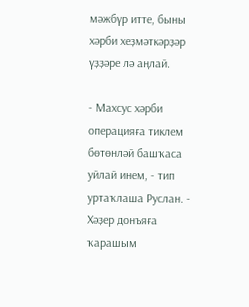мәжбүр итте, быны хәрби хеҙмәткәрҙәр үҙҙәре лә аңлай.

- Махсус хәрби операцияға тиклем бөтөнләй башҡаса уйлай инем, - тип уртаҡлаша Руслан. - Хәҙер донъяға ҡарашым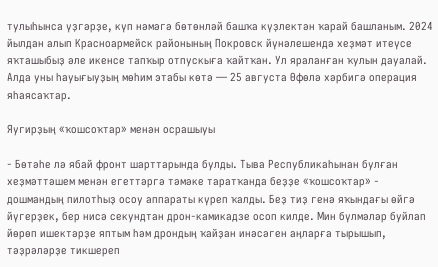тулыһынса үҙгәрҙе, күп нәмәгә бөтөнләй башҡа күҙлектән ҡарай башланым. 2024 йылдан алып Красноармейск районының Покровск йүнәлешендә хеҙмәт итеүсе яҡташыбыҙ әле икенсе тапҡыр отпускыға ҡайтҡан. Ул яраланған ҡулын дауалай. Алда уны һауығыуҙың мөһим этабы көтә — 25 августа Өфөлә хәрбигә операция яһаясаҡтар.

Яугирҙың «ҡошсоҡтар» менән осрашыуы

- Бөтәһе лә ябай фронт шарттарында булды. Тыва Республикаһынан булған хеҙмәттәшем менән егеттәргә тәмәке таратҡанда беҙҙе «ҡошсоҡтар» - дошмандың пилотһыҙ осоу аппараты күреп ҡалды. Беҙ тиҙ генә яҡындағы өйгә йүгерҙек, бер нисә секундтан дрон-камикадзе осоп килде. Мин бүлмәләр буйлап йөрөп ишектәрҙе яптым һәм дрондың ҡайҙан инәсәген аңларға тырышып, тәҙрәләрҙе тикшереп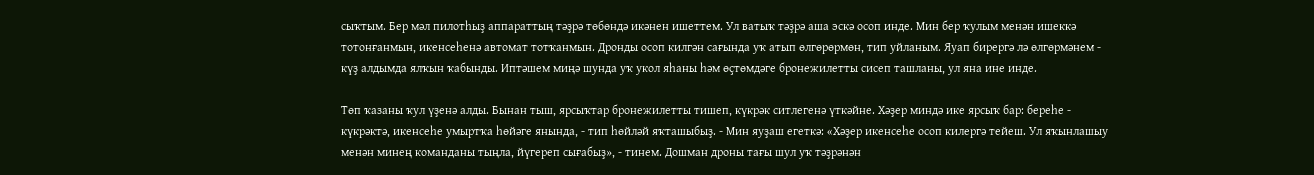сыҡтым. Бер мәл пилотһыҙ аппараттың тәҙрә төбөндә икәнен ишеттем. Ул ватыҡ тәҙрә аша эскә осоп инде. Мин бер ҡулым менән ишеккә тотонғанмын, икенсеһенә автомат тотҡанмын. Дронды осоп килгән сағында уҡ атып өлгөрөрмөн, тип уйланым. Яуап бирергә лә өлгөрмәнем - күҙ алдымда ялҡын ҡабынды. Иптәшем миңә шунда уҡ укол яһаны һәм өҫтөмдәге бронежилетты сисеп ташланы, ул яна ине инде.

Төп ҡазаны ҡул үҙенә алды. Бынан тыш, ярсыҡтар бронежилетты тишеп, күкрәк ситлегенә үткәйне. Хәҙер миндә ике ярсыҡ бар: береһе - күкрәктә, икенсеһе умыртҡа һөйәге янында, - тип һөйләй яҡташыбыҙ. - Мин яуҙаш егеткә: «Хәҙер икенсеһе осоп килергә тейеш. Ул яҡынлашыу менән минең команданы тыңла, йүгереп сығабыҙ», - тинем. Дошман дроны тағы шул уҡ тәҙрәнән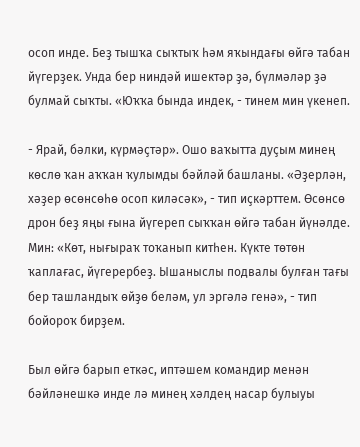осоп инде. Беҙ тышҡа сыҡтыҡ һәм яҡындағы өйгә табан йүгерҙек. Унда бер ниндәй ишектәр ҙә, бүлмәләр ҙә булмай сыҡты. «Юҡҡа бында индек, - тинем мин үкенеп.

- Ярай, бәлки, күрмәҫтәр». Ошо ваҡытта дуҫым минең көслө ҡан аҡҡан ҡулымды бәйләй башланы. «Әҙерлән, хәҙер өсөнсөһө осоп киләсәк», - тип иҫкәрттем. Өсөнсө дрон беҙ яңы ғына йүгереп сыҡҡан өйгә табан йүнәлде. Мин: «Көт, нығыраҡ тоҡанып китһен. Күкте төтөн ҡаплағас, йүгерербеҙ. Ышаныслы подвалы булған тағы бер ташландыҡ өйҙө беләм, ул эргәлә генә», - тип бойороҡ бирҙем.

Был өйгә барып еткәс, иптәшем командир менән бәйләнешкә инде лә минең хәлдең насар булыуы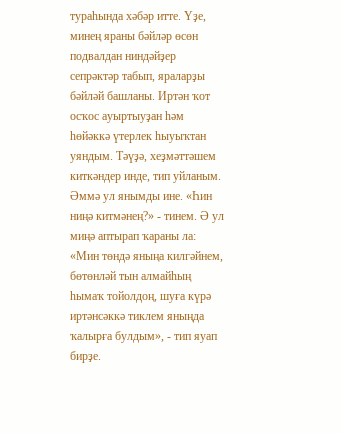тураһында хәбәр итте. Үҙе, минең яраны бәйләр өсөн подвалдан ниндәйҙер сепрәктәр табып, яраларҙы бәйләй башланы. Иртән ҡот осҡос ауыртыуҙан һәм һөйәккә үтерлек һыуыҡтан уяндым. Тәүҙә, хеҙмәттәшем киткәндер инде, тип уйланым. Әммә ул янымды ине. «Һин ниңә китмәнең?» - тинем. Ә ул миңә аптырап ҡараны ла: «Мин төндә яныңа килгәйнем, бөтөнләй тын алмайһың һымаҡ тойолдоң, шуға күрә иртәнсәккә тиклем яныңда ҡалырға булдым», - тип яуап бирҙе.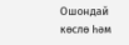Ошондай көслө һәм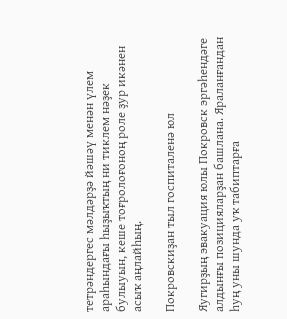тетрәндергес мәлдәрҙә йәшәү менән үлем араһындағы һыҙыҡтың ни тиклем нәҙек булыуын, кеше тоғролоғоноң роле ҙур икәнен асыҡ аңлайһың.

Покровскиҙан тыл госпиталенә юл

Яугирҙың эвакуация юлы Покровск эргәһендәге алдынғы позицияларҙан башлана. Яраланғандан һуң уны шунда уҡ табиптарға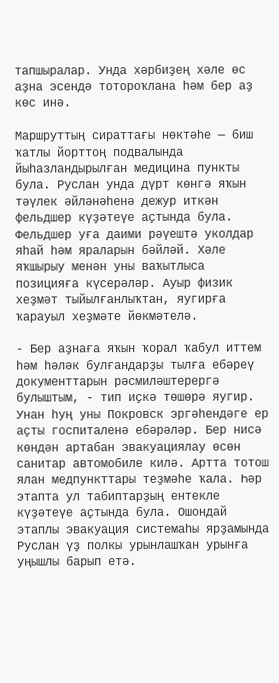тапшыралар. Унда хәрбиҙең хәле өс аҙна эсендә тотороҡлана һәм бер аҙ көс инә.

Маршруттың сираттағы нөктәһе — биш ҡатлы йорттоң подвалында йыһазландырылған медицина пункты була. Руслан унда дүрт көнгә яҡын тәүлек әйләнәһенә дежур иткән фельдшер күҙәтеүе аҫтында була. Фельдшер уға даими рәүештә уколдар яһай һәм яраларын бәйләй. Хәле яҡшырыу менән уны ваҡытлыса позицияға күсерәләр. Ауыр физик хеҙмәт тыйылғанлыҡтан, яугирға ҡарауыл хеҙмәте йөкмәтелә.

- Бер аҙнаға яҡын ҡорал ҡабул иттем һәм һәләк булғандарҙы тылға ебәреү документтарын рәсмиләштерергә булыштым, - тип иҫкә төшөрә яугир. Унан һуң уны Покровск эргәһендәге ер аҫты госпиталенә ебәрәләр. Бер нисә көндән артабан эвакуациялау өсөн санитар автомобиле килә. Артта тотош ялан медпункттары теҙмәһе ҡала. Һәр этапта ул табиптарҙың ентекле күҙәтеүе аҫтында була. Ошондай этаплы эвакуация системаһы ярҙамында Руслан үҙ полкы урынлашҡан урынға уңышлы барып етә.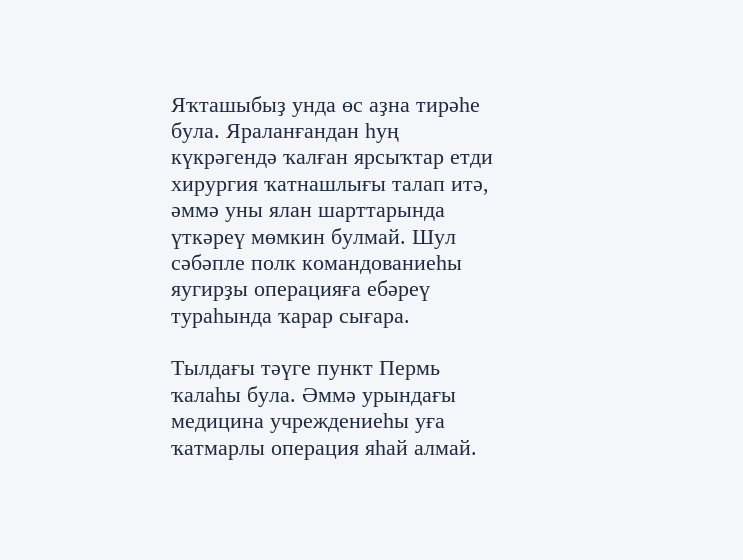Яҡташыбыҙ унда өс аҙна тирәһе була. Яраланғандан һуң күкрәгендә ҡалған ярсыҡтар етди хирургия ҡатнашлығы талап итә, әммә уны ялан шарттарында үткәреү мөмкин булмай. Шул сәбәпле полк командованиеһы яугирҙы операцияға ебәреү тураһында ҡарар сығара.

Тылдағы тәүге пункт Пермь ҡалаһы була. Әммә урындағы медицина учреждениеһы уға ҡатмарлы операция яһай алмай.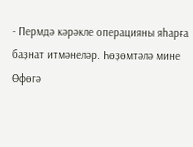- Пермдә кәрәкле операцияны яһарға баҙнат итмәнеләр. Һөҙөмтәлә мине Өфөгә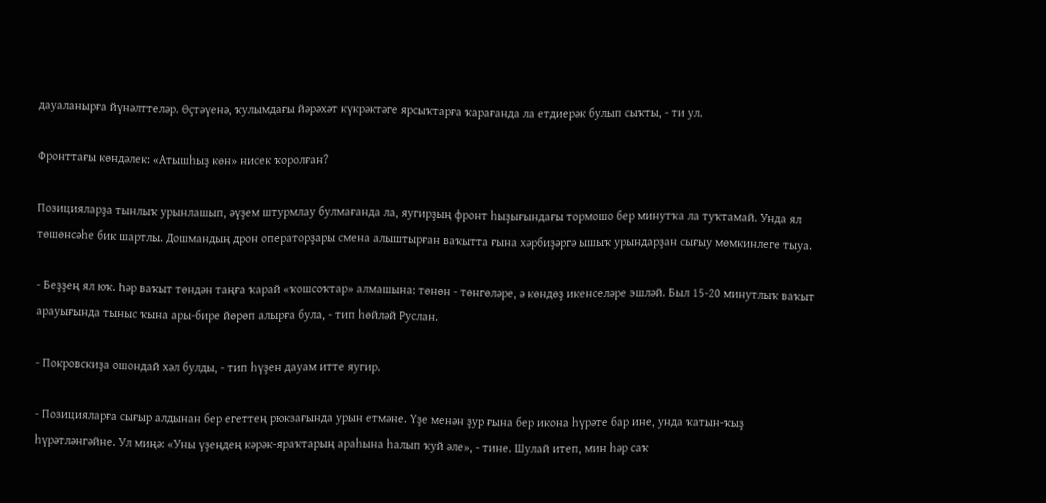дауаланырға йүнәлттеләр. Өҫтәүенә, ҡулымдағы йәрәхәт күкрәктәге ярсыҡтарға ҡарағанда ла етдиерәк булып сыҡты, - ти ул.

Фронттағы көндәлек: «Атышһыҙ көн» нисек ҡоролған?

Позицияларҙа тынлыҡ урынлашып, әүҙем штурмлау булмағанда ла, яугирҙың фронт һыҙығындағы тормошо бер минутҡа ла туҡтамай. Унда ял төшөнсәһе бик шартлы. Дошмандың дрон операторҙары смена алыштырған ваҡытта ғына хәрбиҙәргә ышыҡ урындарҙан сығыу мөмкинлеге тыуа.

- Беҙҙең ял юҡ. Һәр ваҡыт төндән таңға ҡарай «ҡошсоҡтар» алмашына: төнөн - төнгөләре, ә көндөҙ икенселәре эшләй. Был 15-20 минутлыҡ ваҡыт арауығында тыныс ҡына ары-бире йөрөп алырға була, - тип һөйләй Руслан.

- Покровскиҙа ошондай хәл булды, - тип һүҙен дауам итте яугир.

- Позицияларға сығыр алдынан бер егеттең рюкзағында урын етмәне. Үҙе менән ҙур ғына бер икона һүрәте бар ине, унда ҡатын-ҡыҙ һүрәтләнгәйне. Ул миңә: «Уны үҙеңдең кәрәк-яраҡтарың араһына һалып ҡуй әле», - тине. Шулай итеп, мин һәр саҡ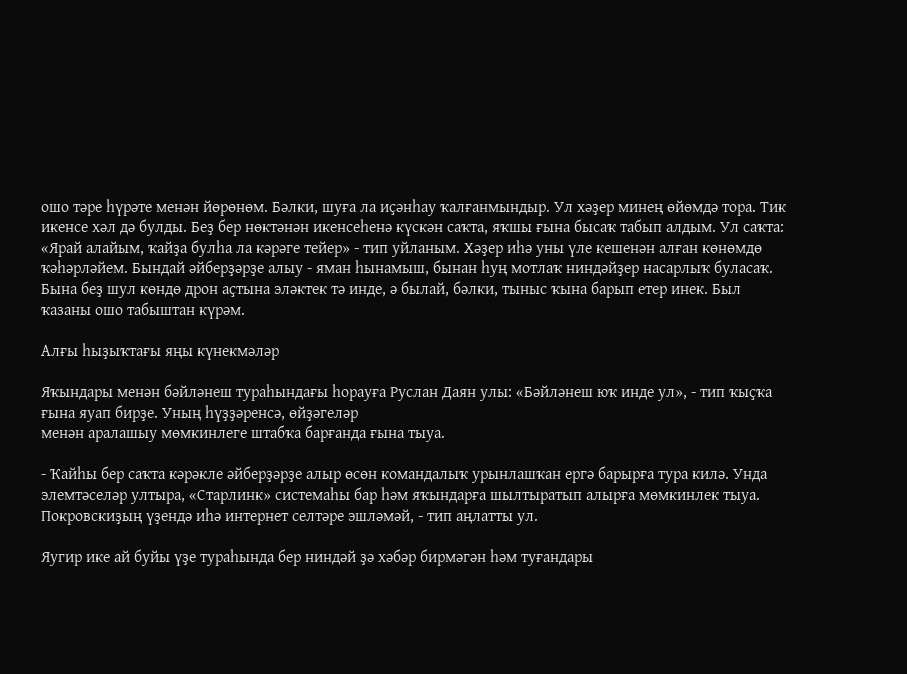ошо тәре һүрәте менән йөрөнөм. Бәлки, шуға ла иҫәнһау ҡалғанмындыр. Ул хәҙер минең өйөмдә тора. Тик икенсе хәл дә булды. Беҙ бер нөктәнән икенсеһенә күскән саҡта, яҡшы ғына бысаҡ табып алдым. Ул саҡта: «Ярай алайым, ҡайҙа булһа ла кәрәге тейер» - тип уйланым. Хәҙер иһә уны үле кешенән алған көнөмдө ҡәһәрләйем. Бындай әйберҙәрҙе алыу - яман һынамыш, бынан һуң мотлаҡ ниндәйҙер насарлыҡ буласаҡ. Бына беҙ шул көндө дрон аҫтына эләктек тә инде, ә былай, бәлки, тыныс ҡына барып етер инек. Был ҡазаны ошо табыштан күрәм.

Алғы һыҙыҡтағы яңы күнекмәләр

Яҡындары менән бәйләнеш тураһындағы һорауға Руслан Даян улы: «Бәйләнеш юҡ инде ул», - тип ҡыҫҡа ғына яуап бирҙе. Уның һүҙҙәренсә, өйҙәгеләр
менән аралашыу мөмкинлеге штабҡа барғанда ғына тыуа.

- Ҡайһы бер саҡта кәрәкле әйберҙәрҙе алыр өсөн командалыҡ урынлашҡан ергә барырға тура килә. Унда элемтәселәр ултыра, «Старлинк» системаһы бар һәм яҡындарға шылтыратып алырға мөмкинлек тыуа. Покровскиҙың үҙендә иһә интернет селтәре эшләмәй, - тип аңлатты ул.

Яугир ике ай буйы үҙе тураһында бер ниндәй ҙә хәбәр бирмәгән һәм туғандары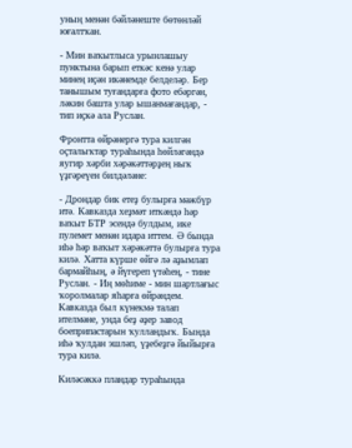уның менән бәйләнеште бөтөнләй юғалтҡан.

- Мин ваҡытлыса урынлашыу пунктына барып еткәс кенә улар минең иҫән икәнемде белделәр. Бер танышым туғандарға фото ебәргән, ләкин башта улар ышанмағандар, - тип иҫкә ала Руслан.

Фронтта өйрәнергә тура килгән оҫталыҡтар тураһында һөйләгәндә яугир хәрби хәрәкәттәрҙең ныҡ үҙгәреүен билдәләне:

- Дрондар бик етеҙ булырға мәжбүр итә. Кавказда хеҙмәт иткәндә һәр ваҡыт БТР эсендә булдым, ике пулемет менән идара иттем. Ә бында иһә һәр ваҡыт хәрәкәттә булырға тура килә. Хатта күрше өйгә лә аҙымлап бармайһың, ә йүгереп үтәһең, - тине Руслан. - Иң мөһиме - мин шартлағыс ҡоролмалар яһарға өйрәндем. Кавказда был күнекмә талап ителмәне, унда беҙ әҙер завод боеприпастарын ҡулландыҡ. Бында иһә ҡулдан эшләп, үҙебеҙгә йыйырға тура килә.

Киләсәккә пландар тураһында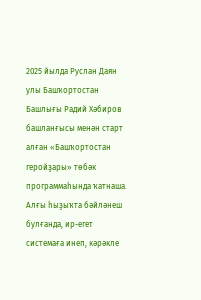2025 йылда Руслан Даян улы Башҡортостан Башлығы Радий Хәбиров башланғысы менән старт алған «Башҡортостан геройҙары» төбәк программаһында ҡатнаша. Алғы һыҙыҡта бәйләнеш булғанда, ир-егет системаға инеп, кәрәкле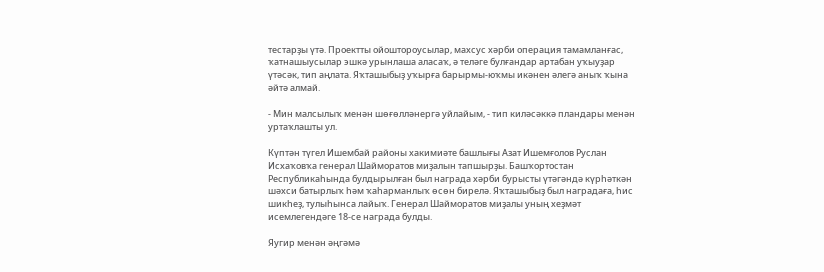тестарҙы үтә. Проектты ойоштороусылар, махсус хәрби операция тамамланғас, ҡатнашыусылар эшкә урынлаша аласаҡ, ә теләге булғандар артабан уҡыуҙар үтәсәк, тип аңлата. Яҡташыбыҙ уҡырға барырмы-юҡмы икәнен әлегә аныҡ ҡына әйтә алмай.

- Мин малсылыҡ менән шөғөлләнергә уйлайым, - тип киләсәккә пландары менән уртаҡлашты ул.

Күптән түгел Ишембай районы хакимиәте башлығы Азат Ишемғолов Руслан Исхаҡовҡа генерал Шайморатов миҙалын тапшырҙы. Башҡортостан Республикаһында булдырылған был награда хәрби бурысты үтәгәндә күрһәткән шәхси батырлыҡ һәм ҡаһарманлыҡ өсөн бирелә. Яҡташыбыҙ был наградаға, һис шикһеҙ, тулыһынса лайыҡ. Генерал Шайморатов миҙалы уның хеҙмәт исемлегендәге 18-се награда булды.

Яугир менән әңгәмә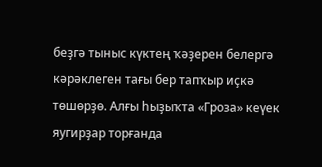беҙгә тыныс күктең ҡәҙерен белергә кәрәклеген тағы бер тапҡыр иҫкә төшөрҙө. Алғы һыҙыҡта «Гроза» кеүек яугирҙар торғанда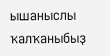ышаныслы ҡалҡаныбыҙ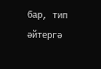бар, тип әйтергә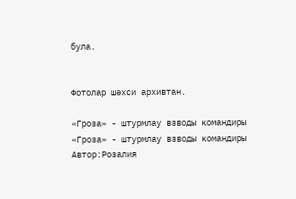була.


Фотолар шәхси архивтан.

«Гроза» - штурмлау взводы командиры
«Гроза» - штурмлау взводы командиры
Автор:Розалия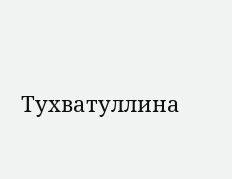Тухватуллина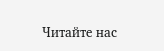Читайте нас